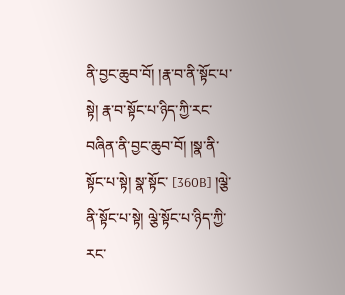ནི་བྱང་ཆུབ་བོ། །རྣ་བ་ནི་སྟོང་པ་སྟེ། རྣ་བ་སྟོང་པ་ཉིད་ཀྱི་རང་བཞིན་ནི་བྱང་ཆུབ་བོ། །སྣ་ནི་སྟོང་པ་སྟེ། སྣ་སྟོང་ [360B] །ལྕེ་ནི་སྟོང་པ་སྟེ། ལྕེ་སྟོང་པ་ཉིད་ཀྱི་རང་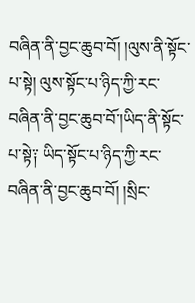བཞིན་ནི་བྱང་ཆུབ་བོ། །ལུས་ནི་སྟོང་པ་སྟེ། ལུས་སྟོང་པ་ཉིད་ཀྱི་རང་བཞིན་ནི་བྱང་ཆུབ་བོ་།ཡིད་ནི་སྟོང་ པ་སྟེ༑ ཡིད་སྟོང་པ་ཉིད་ཀྱི་རང་བཞིན་ནི་བྱང་ཆུབ་བོ། །སྲིང་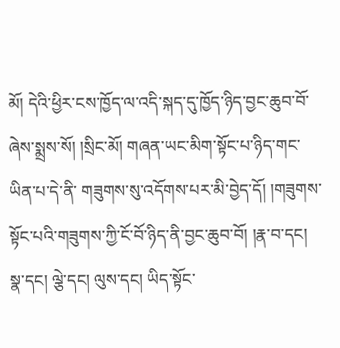མོ། དེའི་ཕྱིར་ངས་ཁྱོད་ལ་འདི་སྐད་དུ་ཁྱོད་ཉིད་བྱང་ཆུབ་བོ་ཞེས་སྨྲས་སོ། །སྲིང་མོ། གཞན་ཡང་མིག་སྟོང་པ་ཉིད་གང་ཡིན་པ་དེ་ནི་ གཟུགས་སུ་འདོགས་པར་མི་བྱེད་དོ། །གཟུགས་སྟོང་པའི་གཟུགས་ཀྱི་ངོ་བོ་ཉིད་ནི་བྱང་ཆུབ་བོ། །རྣ་བ་དང། སྣ་དང། ལྕེ་དང། ལུས་དང། ཡིད་སྟོང་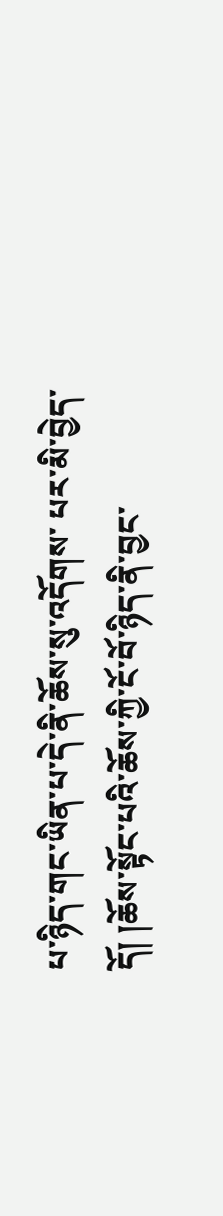པ་ཉིད་གང་ཡིན་པ་དེ་ནི་ཆོས་སུ་འདོགས་ པར་མི་བྱེད་དོ། །ཆོས་སྟོང་པའི་ཆོས་ཀྱི་ངོ་བོ་ཉིད་ནི་བྱང་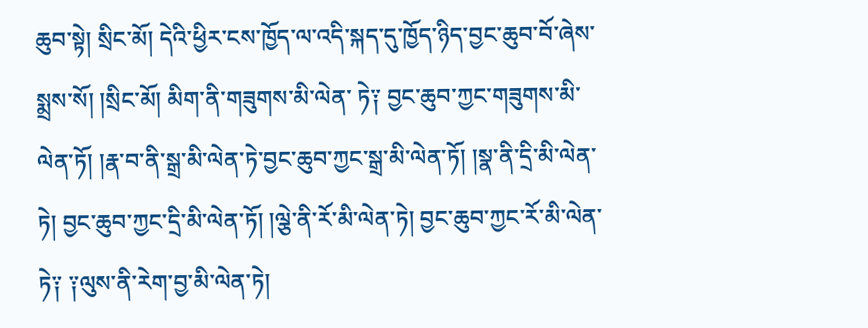ཆུབ་སྟེ། སྲིང་མོ། དེའི་ཕྱིར་ངས་ཁྱོད་ལ་འདི་སྐད་དུ་ཁྱོད་ཉིད་བྱང་ཆུབ་བོ་ཞེས་སྨྲས་སོ། །སྲིང་མོ། མིག་ནི་གཟུགས་མི་ལེན་ ཏེ༑ བྱང་ཆུབ་ཀྱང་གཟུགས་མི་ལེན་ཏོ། །རྣ་བ་ནི་སྒྲ་མི་ལེན་ཏེ་བྱང་ཆུབ་ཀྱང་སྒྲ་མི་ལེན་ཏོ། །སྣ་ནི་དྲི་མི་ལེན་ཏེ། བྱང་ཆུབ་ཀྱང་དྲི་མི་ལེན་ཏོ། །ལྕེ་ནི་རོ་མི་ལེན་ཏེ། བྱང་ཆུབ་ཀྱང་རོ་མི་ལེན་ ཏེ༑ ༑ལུས་ནི་རེག་བྱ་མི་ལེན་ཏེ།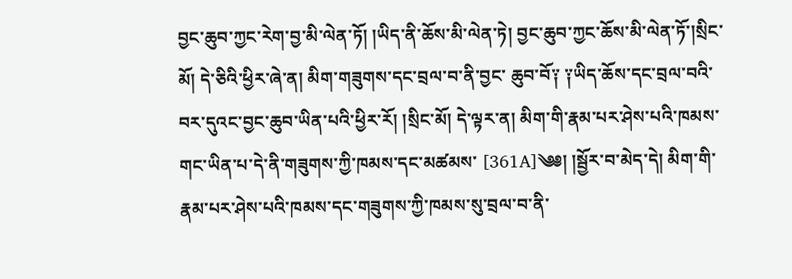བྱང་ཆུབ་ཀྱང་རེག་བྱ་མི་ལེན་ཏོ། །ཡིད་ནི་ཆོས་མི་ལེན་ཏེ། བྱང་ཆུབ་ཀྱང་ཆོས་མི་ལེན་ཏོ་།སྲིང་མོ། དེ་ཅིའི་ཕྱིར་ཞེ་ན། མིག་གཟུགས་དང་བྲལ་བ་ནི་བྱང་ ཆུབ་བོ༑ ༑ཡིད་ཆོས་དང་བྲལ་བའི་བར་དུའང་བྱང་ཆུབ་ཡིན་པའི་ཕྱིར་རོ། །སྲིང་མོ། དེ་ལྟར་ན། མིག་གི་རྣམ་པར་ཤེས་པའི་ཁམས་གང་ཡིན་པ་དེ་ནི་གཟུགས་ཀྱི་ཁམས་དང་མཚམས་ [361A]༄༅། །སྦྱོར་བ་མེད་དེ། མིག་གི་རྣམ་པར་ཤེས་པའི་ཁམས་དང་གཟུགས་ཀྱི་ཁམས་སུ་བྲལ་བ་ནི་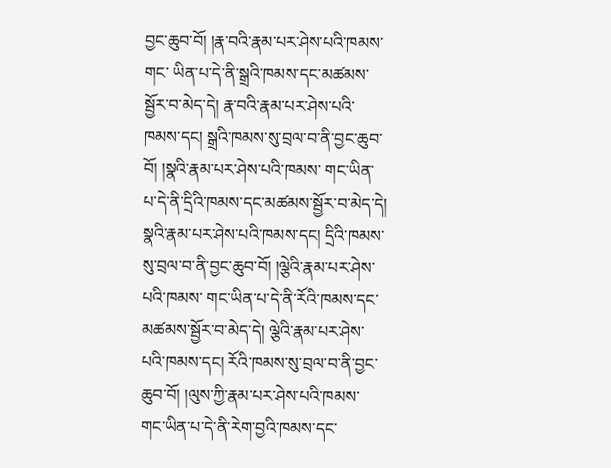བྱང་ཆུབ་བོ། །རྣ་བའི་རྣམ་པར་ཤེས་པའི་ཁམས་གང་ ཡིན་པ་དེ་ནི་སྒྲའི་ཁམས་དང་མཚམས་སྦྱོར་བ་མེད་དེ། རྣ་བའི་རྣམ་པར་ཤེས་པའི་ཁམས་དང། སྒྲའི་ཁམས་སུ་བྲལ་བ་ནི་བྱང་ཆུབ་བོ། །སྣའི་རྣམ་པར་ཤེས་པའི་ཁམས་ གང་ཡིན་པ་དེ་ནི་དྲིའི་ཁམས་དང་མཚམས་སྦྱོར་བ་མེད་དེ། སྣའི་རྣམ་པར་ཤེས་པའི་ཁམས་དང། དྲིའི་ཁམས་སུ་བྲལ་བ་ནི་བྱང་ཆུབ་བོ། །ལྕེའི་རྣམ་པར་ཤེས་པའི་ཁམས་ གང་ཡིན་པ་དེ་ནི་རོའི་ཁམས་དང་མཚམས་སྦྱོར་བ་མེད་དེ། ལྕེའི་རྣམ་པར་ཤེས་པའི་ཁམས་དང། རོའི་ཁམས་སུ་བྲལ་བ་ནི་བྱང་ཆུབ་བོ། །ལུས་ཀྱི་རྣམ་པར་ཤེས་པའི་ཁམས་ གང་ཡིན་པ་དེ་ནི་རེག་བྱའི་ཁམས་དང་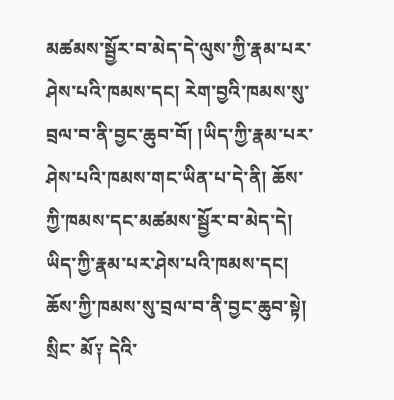མཚམས་སྦྱོར་བ་མེད་དེ་ལུས་ཀྱི་རྣམ་པར་ཤེས་པའི་ཁམས་དང། རེག་བྱའི་ཁམས་སུ་བྲལ་བ་ནི་བྱང་ཆུབ་བོ། །ཡིད་ཀྱི་རྣམ་པར་ ཤེས་པའི་ཁམས་གང་ཡིན་པ་དེ་ནི། ཆོས་ཀྱི་ཁམས་དང་མཚམས་སྦྱོར་བ་མེད་དེ། ཡིད་ཀྱི་རྣམ་པར་ཤེས་པའི་ཁམས་དང། ཆོས་ཀྱི་ཁམས་སུ་བྲལ་བ་ནི་བྱང་ཆུབ་སྟེ། སྲིང་ མོ༑ དེའི་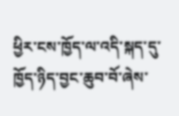ཕྱིར་ངས་ཁྱོད་ལ་འདི་སྐད་དུ་ཁྱོད་ཉིད་བྱང་ཆུབ་བོ་ཞེས་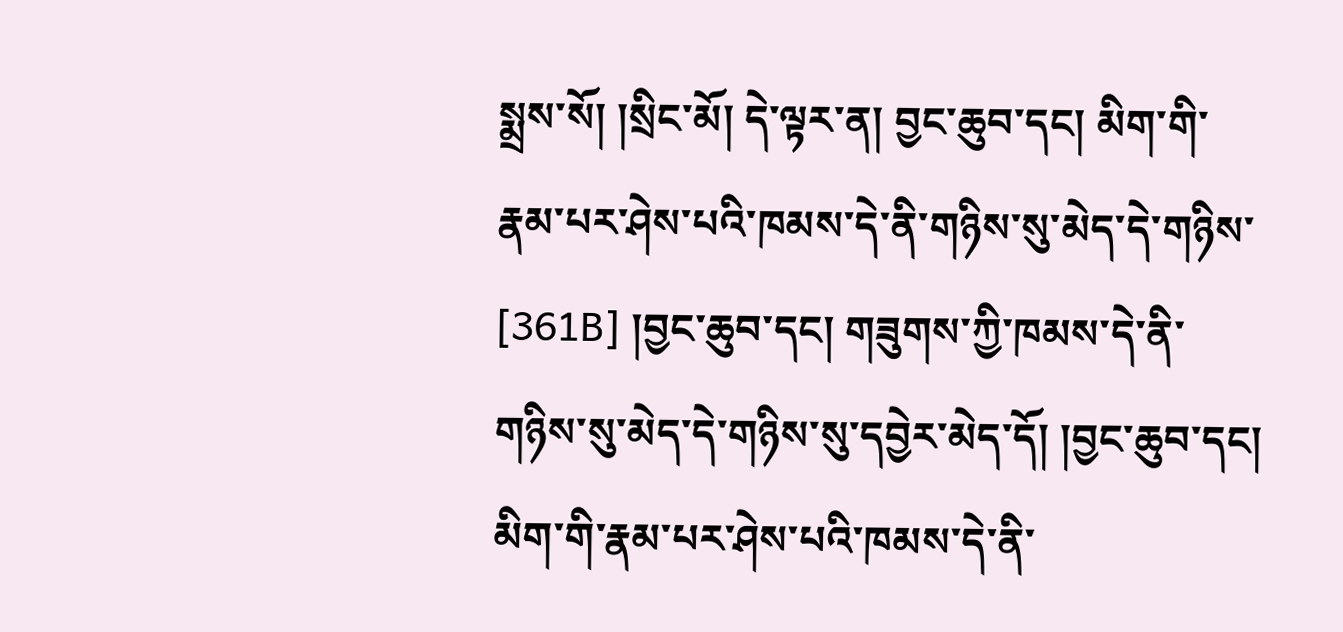སྨྲས་སོ། །སྲིང་མོ། དེ་ལྟར་ན། བྱང་ཆུབ་དང། མིག་གི་རྣམ་པར་ཤེས་པའི་ཁམས་དེ་ནི་གཉིས་སུ་མེད་དེ་གཉིས་ [361B] །བྱང་ཆུབ་དང། གཟུགས་ཀྱི་ཁམས་དེ་ནི་གཉིས་སུ་མེད་དེ་གཉིས་སུ་དབྱེར་མེད་དོ། །བྱང་ཆུབ་དང། མིག་གི་རྣམ་པར་ཤེས་པའི་ཁམས་དེ་ནི་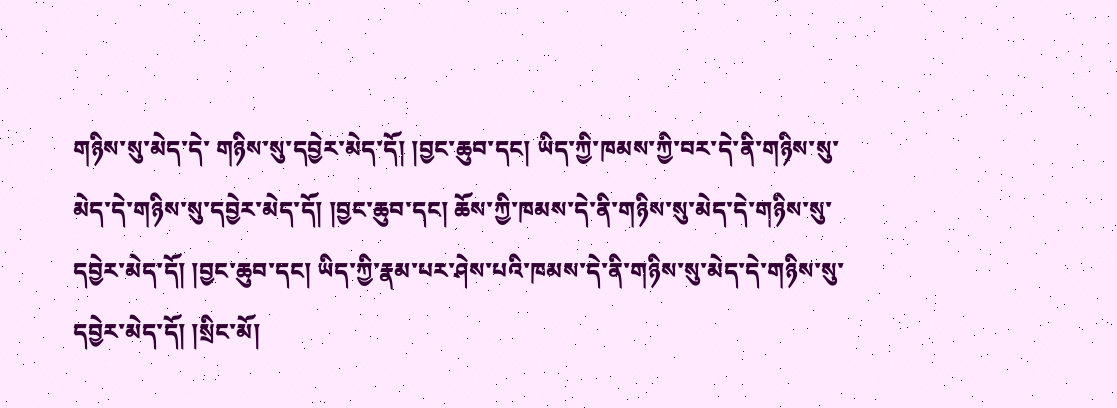གཉིས་སུ་མེད་དེ་ གཉིས་སུ་དབྱེར་མེད་དོ། །བྱང་ཆུབ་དང། ཡིད་ཀྱི་ཁམས་ཀྱི་བར་དེ་ནི་གཉིས་སུ་མེད་དེ་གཉིས་སུ་དབྱེར་མེད་དོ། །བྱང་ཆུབ་དང། ཆོས་ཀྱི་ཁམས་དེ་ནི་གཉིས་སུ་མེད་དེ་གཉིས་སུ་ དབྱེར་མེད་དོ། །བྱང་ཆུབ་དང། ཡིད་ཀྱི་རྣམ་པར་ཤེས་པའི་ཁམས་དེ་ནི་གཉིས་སུ་མེད་དེ་གཉིས་སུ་དབྱེར་མེད་དོ། །སྲིང་མོ།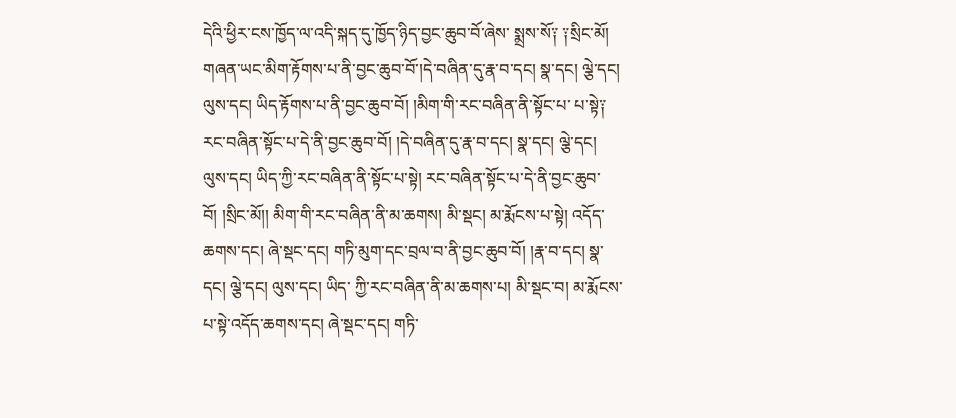དེའི་ཕྱིར་ངས་ཁྱོད་ལ་འདི་སྐད་དུ་ཁྱོད་ཉིད་བྱང་ཆུབ་བོ་ཞེས་ སྨྲས་སོ༑ ༑སྲིང་མོ། གཞན་ཡང་མིག་རྟོགས་པ་ནི་བྱང་ཆུབ་བོ་།དེ་བཞིན་དུ་རྣ་བ་དང། སྣ་དང། ལྕེ་དང། ལུས་དང། ཡིད་རྟོགས་པ་ནི་བྱང་ཆུབ་བོ། །མིག་གི་རང་བཞིན་ནི་སྟོང་པ་ པ་སྟེ༑ རང་བཞིན་སྟོང་པ་དེ་ནི་བྱང་ཆུབ་བོ། །དེ་བཞིན་དུ་རྣ་བ་དང། སྣ་དང། ལྕེ་དང། ལུས་དང། ཡིད་ཀྱི་རང་བཞིན་ནི་སྟོང་པ་སྟེ། རང་བཞིན་སྟོང་པ་དེ་ནི་བྱང་ཆུབ་བོ། །སྲིང་མོ།། མིག་གི་རང་བཞིན་ནི་མ་ཆགས། མི་སྡང། མ་རྨོངས་པ་སྟེ། འདོད་ཆགས་དང། ཞེ་སྡང་དང། གཏི་མུག་དང་བྲལ་བ་ནི་བྱང་ཆུབ་བོ། །རྣ་བ་དང། སྣ་དང། ལྕེ་དང། ལུས་དང། ཡིད་ ཀྱི་རང་བཞིན་ནི་མ་ཆགས་པ། མི་སྡང་བ། མ་རྨོངས་པ་སྟེ་འདོད་ཆགས་དང། ཞེ་སྡང་དང། གཏི་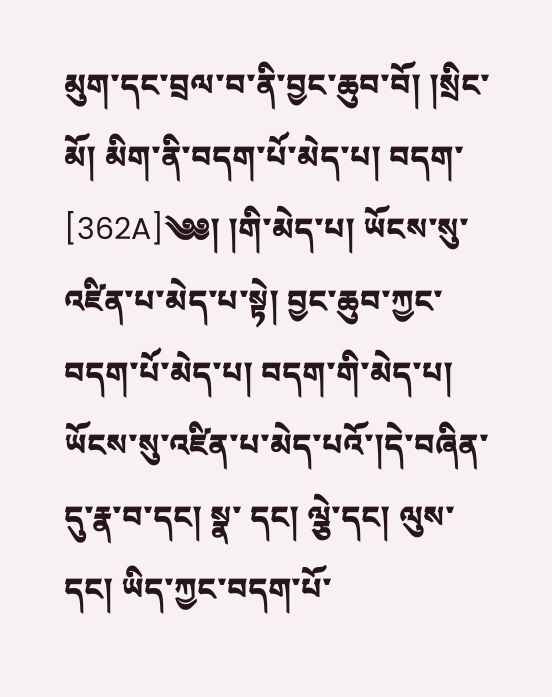མུག་དང་བྲལ་བ་ནི་བྱང་ཆུབ་བོ། །སྲིང་མོ། མིག་ནི་བདག་པོ་མེད་པ། བདག་ [362A]༄༅། །གི་མེད་པ། ཡོངས་སུ་འཛིན་པ་མེད་པ་སྟེ། བྱང་ཆུབ་ཀྱང་བདག་པོ་མེད་པ། བདག་གི་མེད་པ། ཡོངས་སུ་འཛིན་པ་མེད་པའོ་།དེ་བཞིན་དུ་རྣ་བ་དང། སྣ་ དང། ལྕེ་དང། ལུས་དང། ཡིད་ཀྱང་བདག་པོ་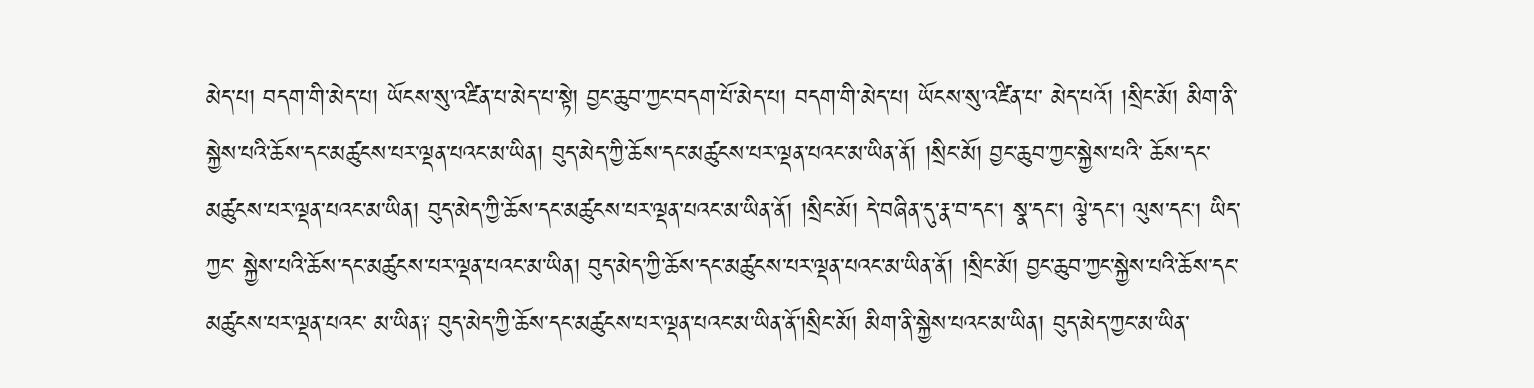མེད་པ། བདག་གི་མེད་པ། ཡོངས་སུ་འཛིན་པ་མེད་པ་སྟེ། བྱང་ཆུབ་ཀྱང་བདག་པོ་མེད་པ། བདག་གི་མེད་པ། ཡོངས་སུ་འཛིན་པ་ མེད་པའོ། །སྲིང་མོ། མིག་ནི་སྐྱེས་པའི་ཆོས་དང་མཚུངས་པར་ལྡན་པའང་མ་ཡིན། བུད་མེད་ཀྱི་ཆོས་དང་མཚུངས་པར་ལྡན་པའང་མ་ཡིན་ནོ། །སྲིང་མོ། བྱང་ཆུབ་ཀྱང་སྐྱེས་པའི་ ཆོས་དང་མཚུངས་པར་ལྡན་པའང་མ་ཡིན། བུད་མེད་ཀྱི་ཆོས་དང་མཚུངས་པར་ལྡན་པའང་མ་ཡིན་ནོ། །སྲིང་མོ། དེ་བཞིན་དུ་རྣ་བ་དང། སྣ་དང། ལྕེ་དང། ལུས་དང། ཡིད་ཀྱང་ སྐྱེས་པའི་ཆོས་དང་མཚུངས་པར་ལྡན་པའང་མ་ཡིན། བུད་མེད་ཀྱི་ཆོས་དང་མཚུངས་པར་ལྡན་པའང་མ་ཡིན་ནོ། །སྲིང་མོ། བྱང་ཆུབ་ཀྱང་སྐྱེས་པའི་ཆོས་དང་མཚུངས་པར་ལྡན་པའང་ མ་ཡིན༑ བུད་མེད་ཀྱི་ཆོས་དང་མཚུངས་པར་ལྡན་པའང་མ་ཡིན་ནོ་།སྲིང་མོ། མིག་ནི་སྐྱེས་པའང་མ་ཡིན། བུད་མེད་ཀྱང་མ་ཡིན་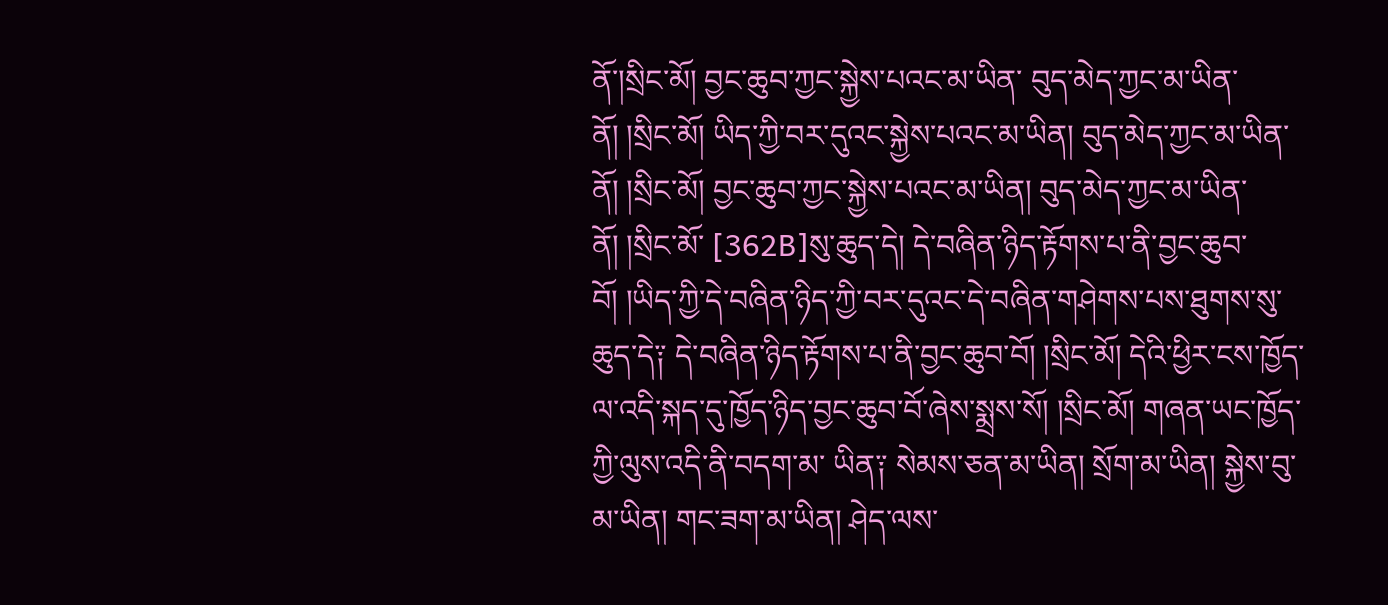ནོ་།སྲིང་མོ། བྱང་ཆུབ་ཀྱང་སྐྱེས་པའང་མ་ཡིན་ བུད་མེད་ཀྱང་མ་ཡིན་ནོ། །སྲིང་མོ། ཡིད་ཀྱི་བར་དུའང་སྐྱེས་པའང་མ་ཡིན། བུད་མེད་ཀྱང་མ་ཡིན་ནོ། །སྲིང་མོ། བྱང་ཆུབ་ཀྱང་སྐྱེས་པའང་མ་ཡིན། བུད་མེད་ཀྱང་མ་ཡིན་ནོ། །སྲིང་མོ་ [362B]སུ་ཆུད་དེ། དེ་བཞིན་ཉིད་རྟོགས་པ་ནི་བྱང་ཆུབ་བོ། །ཡིད་ཀྱི་དེ་བཞིན་ཉིད་ཀྱི་བར་དུའང་དེ་བཞིན་གཤེགས་པས་ཐུགས་སུ་ ཆུད་དེ༑ དེ་བཞིན་ཉིད་རྟོགས་པ་ནི་བྱང་ཆུབ་བོ། །སྲིང་མོ། དེའི་ཕྱིར་ངས་ཁྱོད་ལ་འདི་སྐད་དུ་ཁྱོད་ཉིད་བྱང་ཆུབ་བོ་ཞེས་སྨྲས་སོ། །སྲིང་མོ། གཞན་ཡང་ཁྱོད་ཀྱི་ལུས་འདི་ནི་བདག་མ་ ཡིན༑ སེམས་ཅན་མ་ཡིན། སྲོག་མ་ཡིན། སྐྱེས་བུ་མ་ཡིན། གང་ཟག་མ་ཡིན། ཤེད་ལས་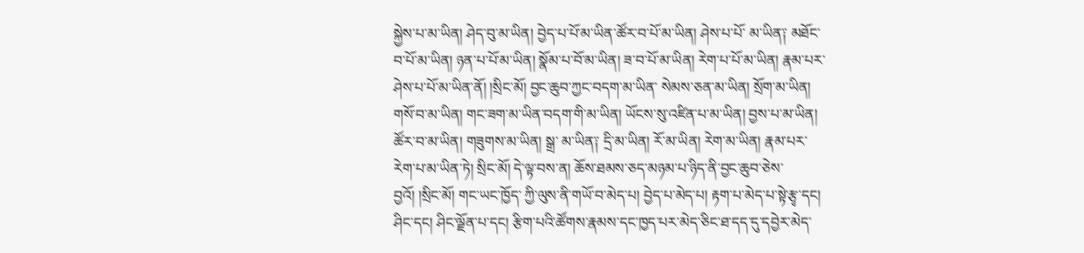སྐྱེས་པ་མ་ཡིན། ཤེད་བུ་མ་ཡིན། བྱེད་པ་པོ་མ་ཡིན་ཚོར་བ་པོ་མ་ཡིན། ཤེས་པ་པོ་ མ་ཡིན༑ མཐོང་བ་པོ་མ་ཡིན། ཉན་པ་པོ་མ་ཡིན། སྣོམ་པ་བོ་མ་ཡིན། ཟ་བ་པོ་མ་ཡིན། རེག་པ་པོ་མ་ཡིན། རྣམ་པར་ཤེས་པ་པོ་མ་ཡིན་ནོ། །སྲིང་མོ། བྱང་ཆུབ་ཀྱང་བདག་མ་ཡིན་ སེམས་ཅན་མ་ཡིན། སྲོག་མ་ཡིན། གསོ་བ་མ་ཡིན། གང་ཟག་མ་ཡིན་བདག་གི་མ་ཡིན། ཡོངས་སུ་འཛིན་པ་མ་ཡིན། བྱས་པ་མ་ཡིན། ཚོར་བ་མ་ཡིན། གཟུགས་མ་ཡིན། སྒྲ་ མ་ཡིན༑ དྲི་མ་ཡིན། རོ་མ་ཡིན། རེག་མ་ཡིན། རྣམ་པར་རེག་པ་མ་ཡིན་ཏེ། སྲིང་མོ། དེ་ལྟ་བས་ན། ཆོས་ཐམས་ཅད་མཉམ་པ་ཉིད་ནི་བྱང་ཆུབ་ཅེས་བྱའོ། །སྲིང་མོ། གང་ཡང་ཁྱོད་ ཀྱི་ལུས་ནི་གཡོ་བ་མེད་པ། བྱེད་པ་མེད་པ། རྟག་པ་མེད་པ་སྟེ་རྩྭ་དང། ཤིང་དང། ཤིང་ལྗོན་པ་དང། རྩིག་པའི་ཚོགས་རྣམས་དང་ཁྱད་པར་མེད་ཅིང་ཐ་དད་དུ་དབྱེར་མེད་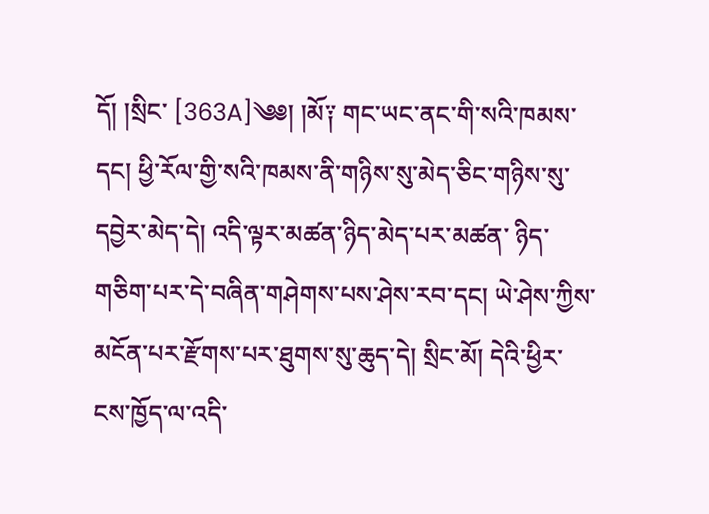དོ། །སྲིང་ [363A]༄༅། །མོ༑ གང་ཡང་ནང་གི་སའི་ཁམས་དང། ཕྱི་རོལ་གྱི་སའི་ཁམས་ནི་གཉིས་སུ་མེད་ཅིང་གཉིས་སུ་དབྱེར་མེད་དེ། འདི་ལྟར་མཚན་ཉིད་མེད་པར་མཚན་ ཉིད་གཅིག་པར་དེ་བཞིན་གཤེགས་པས་ཤེས་རབ་དང། ཡེ་ཤེས་ཀྱིས་མངོན་པར་རྫོགས་པར་ཐུགས་སུ་ཆུད་དེ། སྲིང་མོ། དེའི་ཕྱིར་ངས་ཁྱོད་ལ་འདི་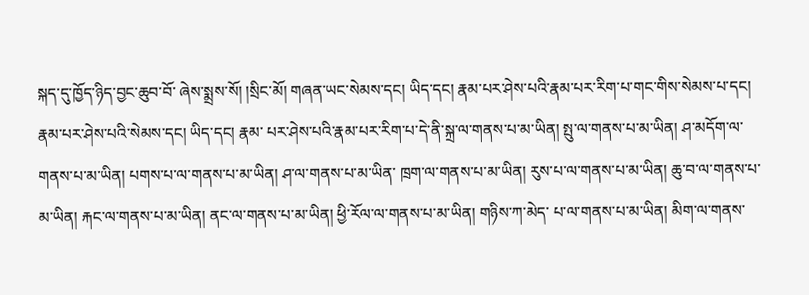སྐད་དུ་ཁྱོད་ཉིད་བྱང་ཆུབ་བོ་ ཞེས་སྨྲས་སོ། །སྲིང་མོ། གཞན་ཡང་སེམས་དང། ཡིད་དང། རྣམ་པར་ཤེས་པའི་རྣམ་པར་རིག་པ་གང་གིས་སེམས་པ་དང། རྣམ་པར་ཤེས་པའི་སེམས་དང། ཡིད་དང། རྣམ་ པར་ཤེས་པའི་རྣམ་པར་རིག་པ་དེ་ནི་སྐྲ་ལ་གནས་པ་མ་ཡིན། སྤུ་ལ་གནས་པ་མ་ཡིན། ཤ་མདོག་ལ་གནས་པ་མ་ཡིན། པགས་པ་ལ་གནས་པ་མ་ཡིན། ཤ་ལ་གནས་པ་མ་ཡིན་ ཁྲག་ལ་གནས་པ་མ་ཡིན། རུས་པ་ལ་གནས་པ་མ་ཡིན། ཆུ་བ་ལ་གནས་པ་མ་ཡིན། རྐང་ལ་གནས་པ་མ་ཡིན། ནང་ལ་གནས་པ་མ་ཡིན། ཕྱི་རོལ་ལ་གནས་པ་མ་ཡིན། གཉིས་ཀ་མེད་ པ་ལ་གནས་པ་མ་ཡིན། མིག་ལ་གནས་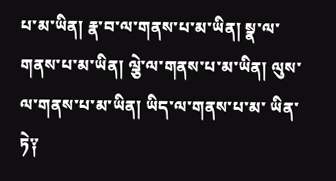པ་མ་ཡིན། རྣ་བ་ལ་གནས་པ་མ་ཡིན། སྣ་ལ་གནས་པ་མ་ཡིན། ལྕེ་ལ་གནས་པ་མ་ཡིན། ལུས་ལ་གནས་པ་མ་ཡིན། ཡིད་ལ་གནས་པ་མ་ ཡིན་ཏེ༑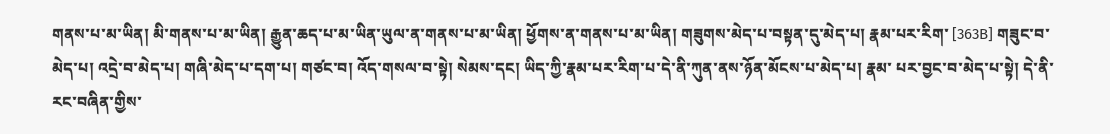གནས་པ་མ་ཡིན། མི་གནས་པ་མ་ཡིན། རྒྱུན་ཆད་པ་མ་ཡིན་ཡུལ་ན་གནས་པ་མ་ཡིན། ཕྱོགས་ན་གནས་པ་མ་ཡིན། གཟུགས་མེད་པ་བསྟན་དུ་མེད་པ། རྣམ་པར་རིག་ [363B] གཟུང་བ་མེད་པ། འདྲེ་བ་མེད་པ། གཞི་མེད་པ་དག་པ། གཙང་བ། འོད་གསལ་བ་སྟེ། སེམས་དང། ཡིད་ཀྱི་རྣམ་པར་རིག་པ་དེ་ནི་ཀུན་ནས་ཉོན་མོངས་པ་མེད་པ། རྣམ་ པར་བྱང་བ་མེད་པ་སྟེ། དེ་ནི་རང་བཞིན་གྱིས་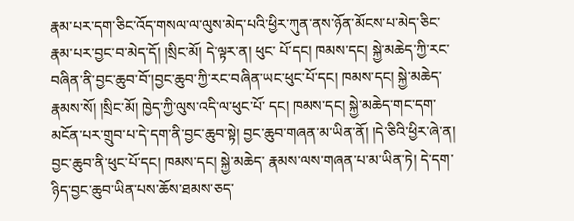རྣམ་པར་དག་ཅིང་འོད་གསལ་ལ་ལུས་མེད་པའི་ཕྱིར་ཀུན་ནས་ཉོན་མོངས་པ་མེད་ཅིང་རྣམ་པར་བྱང་བ་མེད་དོ། །སྲིང་མོ། དེ་ལྟར་ན། ཕུང་ པོ་དང། ཁམས་དང། སྐྱེ་མཆེད་ཀྱི་རང་བཞིན་ནི་བྱང་ཆུབ་བོ་།བྱང་ཆུབ་ཀྱི་རང་བཞིན་ཡང་ཕུང་པོ་དང། ཁམས་དང། སྐྱེ་མཆེད་རྣམས་སོ། །སྲིང་མོ། ཁྱེད་ཀྱི་ལུས་འདི་ལ་ཕུང་པོ་ དང། ཁམས་དང། སྐྱེ་མཆེད་གང་དག་མངོན་པར་གྲུབ་པ་དེ་དག་ནི་བྱང་ཆུབ་སྟེ། བྱང་ཆུབ་གཞན་མ་ཡིན་ནོ། །དེ་ཅིའི་ཕྱིར་ཞེ་ན། བྱང་ཆུབ་ནི་ཕུང་པོ་དང། ཁམས་དང། སྐྱེ་མཆེད་ རྣམས་ལས་གཞན་པ་མ་ཡིན་ཏེ། དེ་དག་ཉིད་བྱང་ཆུབ་ཡིན་པས་ཆོས་ཐམས་ཅད་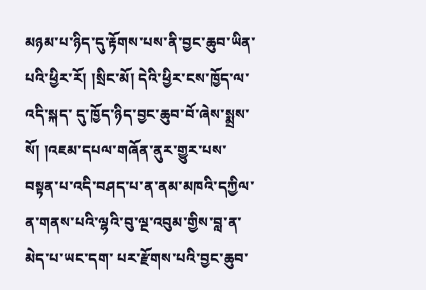མཉམ་པ་ཉིད་དུ་རྟོགས་པས་ནི་བྱང་ཆུབ་ཡིན་པའི་ཕྱིར་རོ། །སྲིང་མོ། དེའི་ཕྱིར་ངས་ཁྱོད་ལ་འདི་སྐད་ དུ་ཁྱོད་ཉིད་བྱང་ཆུབ་བོ་ཞེས་སྨྲས་སོ། །འཇམ་དཔལ་གཞོན་ནུར་གྱུར་པས་བསྟན་པ་འདི་བཤད་པ་ན་ནམ་མཁའི་དཀྱིལ་ན་གནས་པའི་ལྷའི་བུ་ལྔ་འབུམ་གྱིས་བླ་ན་མེད་པ་ཡང་དག་ པར་རྫོགས་པའི་བྱང་ཆུབ་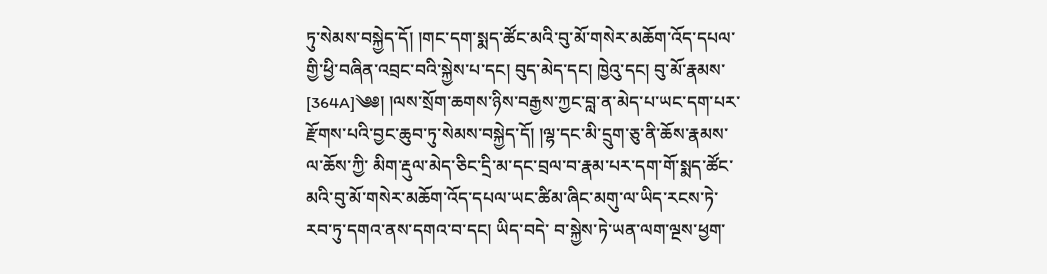ཏུ་སེམས་བསྐྱེད་དོ། །གང་དག་སྨད་ཚོང་མའི་བུ་མོ་གསེར་མཆོག་འོད་དཔལ་གྱི་ཕྱི་བཞིན་འབྲང་བའི་སྐྱེས་པ་དང། བུད་མེད་དང། ཁྱེའུ་དང། བུ་མོ་རྣམས་ [364A]༄༅། །ལས་སྲོག་ཆགས་ཉིས་བརྒྱས་ཀྱང་བླ་ན་མེད་པ་ཡང་དག་པར་རྫོགས་པའི་བྱང་ཆུབ་ཏུ་སེམས་བསྐྱེད་དོ། །ལྷ་དང་མི་དྲུག་ཅུ་ནི་ཆོས་རྣམས་ལ་ཆོས་ཀྱི་ མིག་རྡུལ་མེད་ཅིང་དྲི་མ་དང་བྲལ་བ་རྣམ་པར་དག་གོ་སྨད་ཚོང་མའི་བུ་མོ་གསེར་མཆོག་འོད་དཔལ་ཡང་ཚིམ་ཞིང་མགུ་ལ་ཡིད་རངས་ཏེ་རབ་ཏུ་དགའ་ནས་དགའ་བ་དང། ཡིད་བདེ་ བ་སྐྱེས་ཏེ་ཡན་ལག་ལྔས་ཕྱག་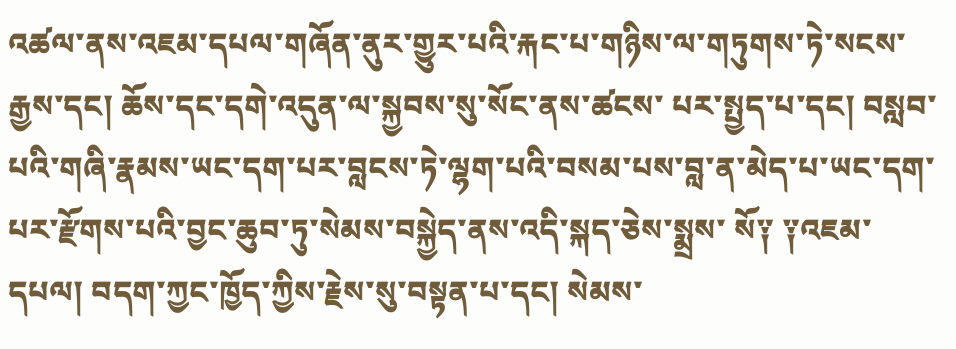འཚལ་ནས་འཇམ་དཔལ་གཞོན་ནུར་གྱུར་པའི་རྐང་པ་གཉིས་ལ་གཏུགས་ཏེ་སངས་རྒྱས་དང། ཆོས་དང་དགེ་འདུན་ལ་སྐྱབས་སུ་སོང་ནས་ཚངས་ པར་སྤྱད་པ་དང། བསླབ་པའི་གཞི་རྣམས་ཡང་དག་པར་བླངས་ཏེ་ལྷག་པའི་བསམ་པས་བླ་ན་མེད་པ་ཡང་དག་པར་རྫོགས་པའི་བྱང་ཆུབ་ཏུ་སེམས་བསྐྱེད་ནས་འདི་སྐད་ཅེས་སྨྲས་ སོ༑ ༑འཇམ་དཔལ། བདག་ཀྱང་ཁྱོད་ཀྱིས་རྗེས་སུ་བསྟན་པ་དང། སེམས་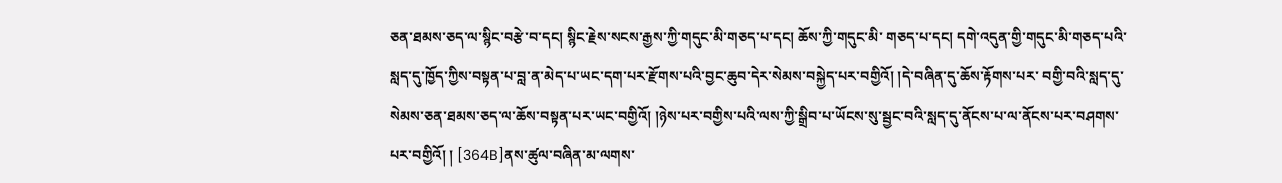ཅན་ཐམས་ཅད་ལ་སྙིང་བརྩེ་བ་དང། སྙིང་རྗེས་སངས་རྒྱས་ཀྱི་གདུང་མི་གཅད་པ་དང། ཆོས་ཀྱི་གདུང་མི་ གཅད་པ་དང། དགེ་འདུན་གྱི་གདུང་མི་གཅད་པའི་སླད་དུ་ཁྱོད་ཀྱིས་བསྟན་པ་བླ་ན་མེད་པ་ཡང་དག་པར་རྫོགས་པའི་བྱང་ཆུབ་དེར་སེམས་བསྐྱེད་པར་བགྱིའོ། །དེ་བཞིན་དུ་ཆོས་རྟོགས་པར་ བགྱི་བའི་སླད་དུ་སེམས་ཅན་ཐམས་ཅད་ལ་ཆོས་བསྟན་པར་ཡང་བགྱིའོ། །ཉེས་པར་བགྱིས་པའི་ལས་ཀྱི་སྒྲིབ་པ་ཡོངས་སུ་སྦྱང་བའི་སླད་དུ་ནོངས་པ་ལ་ནོངས་པར་བཤགས་པར་བགྱིའོ། ། [364B]ནས་ཚུལ་བཞིན་མ་ལགས་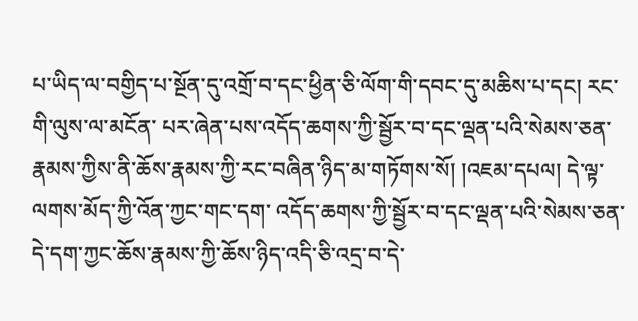པ་ཡིད་ལ་བགྱིད་པ་སྔོན་དུ་འགྲོ་བ་དང་ཕྱིན་ཅི་ལོག་གི་དབང་དུ་མཆིས་པ་དང། རང་གི་ལུས་ལ་མངོན་ པར་ཞེན་པས་འདོད་ཆགས་ཀྱི་སྦྱོར་བ་དང་ལྡན་པའི་སེམས་ཅན་རྣམས་ཀྱིས་ནི་ཆོས་རྣམས་ཀྱི་རང་བཞིན་ཉིད་མ་གཏོགས་སོ། །འཇམ་དཔལ། དེ་ལྟ་ལགས་མོད་ཀྱི་འོན་ཀྱང་གང་དག་ འདོད་ཆགས་ཀྱི་སྦྱོར་བ་དང་ལྡན་པའི་སེམས་ཅན་དེ་དག་ཀྱང་ཆོས་རྣམས་ཀྱི་ཆོས་ཉིད་འདི་ཅི་འདྲ་བ་དེ་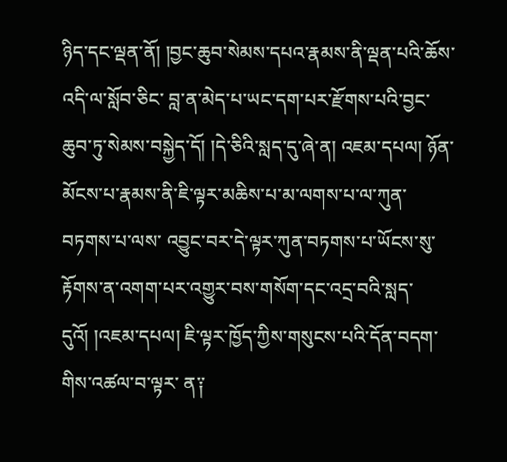ཉིད་དང་ལྡན་ནོ། །བྱང་ཆུབ་སེམས་དཔའ་རྣམས་ནི་ལྡན་པའི་ཆོས་འདི་ལ་སློབ་ཅིང་ བླ་ན་མེད་པ་ཡང་དག་པར་རྫོགས་པའི་བྱང་ཆུབ་ཏུ་སེམས་བསྐྱེད་དོ། །དེ་ཅིའི་སླད་དུ་ཞེ་ན། འཇམ་དཔལ། ཉོན་མོངས་པ་རྣམས་ནི་ཇི་ལྟར་མཆིས་པ་མ་ལགས་པ་ལ་ཀུན་བཏགས་པ་ལས་ འབྱུང་བར་དེ་ལྟར་ཀུན་བཏགས་པ་ཡོངས་སུ་རྟོགས་ན་འགག་པར་འགྱུར་བས་གསོག་དང་འདྲ་བའི་སླད་དུའོ། །འཇམ་དཔལ། ཇི་ལྟར་ཁྱོད་ཀྱིས་གསུངས་པའི་དོན་བདག་གིས་འཚལ་བ་ལྟར་ ན༑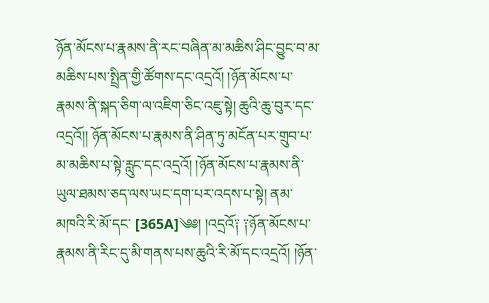ཉོན་མོངས་པ་རྣམས་ནི་རང་བཞིན་མ་མཆིས་ཤིང་བྱུང་བ་མ་མཆིས་པས་སྤྲིན་གྱི་ཚོགས་དང་འདྲའོ། །ཉོན་མོངས་པ་རྣམས་ནི་སྐད་ཅིག་ལ་འཇིག་ཅིང་འཇུ་སྟེ། ཆུའི་ཆུ་བུར་དང་འདྲའོ།། ཉོན་མོངས་པ་རྣམས་ནི་ཤིན་ཏུ་མངོན་པར་གྲུབ་པ་མ་མཆིས་པ་སྟེ་རླུང་དང་འདྲའོ། །ཉོན་མོངས་པ་རྣམས་ནི་ཡུལ་ཐམས་ཅད་ལས་ཡང་དག་པར་འདས་པ་སྟེ། ནམ་མཁའི་རི་མོ་དང་ [365A]༄༅། །འདྲའོ༑ ༑ཉོན་མོངས་པ་རྣམས་ནི་རིང་དུ་མི་གནས་པས་ཆུའི་རི་མོ་དང་འདྲའོ། །ཉོན་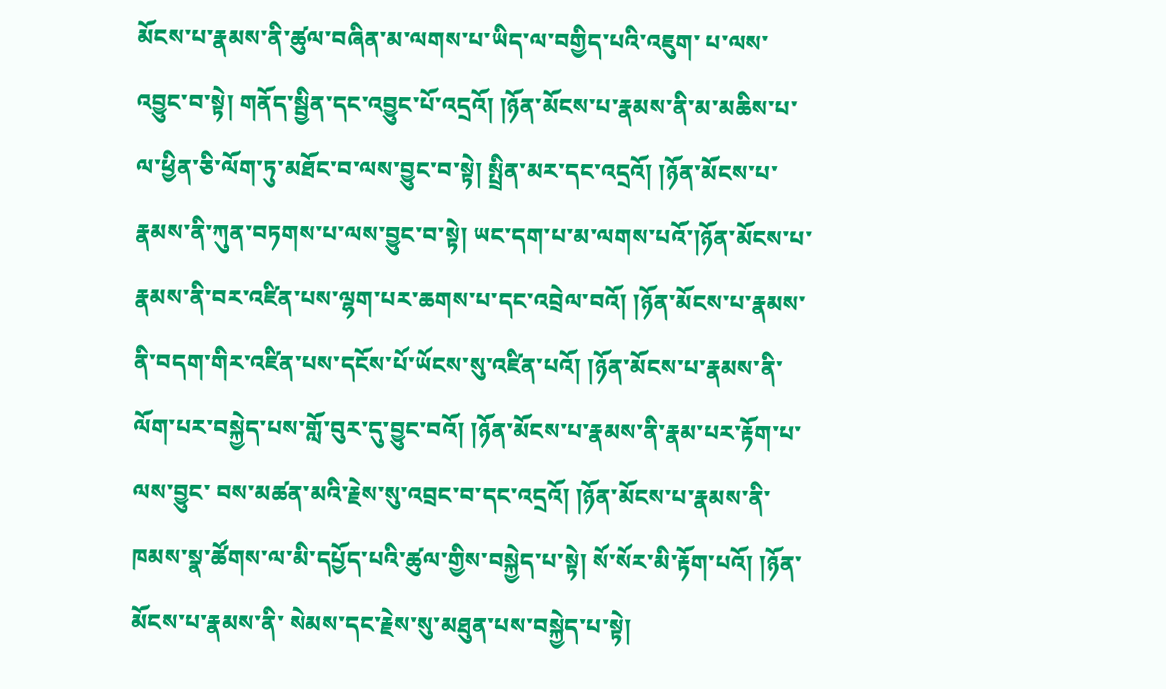མོངས་པ་རྣམས་ནི་ཚུལ་བཞིན་མ་ལགས་པ་ཡིད་ལ་བགྱིད་པའི་འཇུག་ པ་ལས་འབྱུང་བ་སྟེ། གནོད་སྦྱིན་དང་འབྱུང་པོ་འདྲའོ། །ཉོན་མོངས་པ་རྣམས་ནི་མ་མཆིས་པ་ལ་ཕྱིན་ཅི་ལོག་ཏུ་མཐོང་བ་ལས་བྱུང་བ་སྟེ། སྤྲིན་མར་དང་འདྲའོ། །ཉོན་མོངས་པ་ རྣམས་ནི་ཀུན་བཏགས་པ་ལས་བྱུང་བ་སྟེ། ཡང་དག་པ་མ་ལགས་པའོ་།ཉོན་མོངས་པ་རྣམས་ནི་བར་འཛིན་པས་ལྷག་པར་ཆགས་པ་དང་འབྲེལ་བའོ། །ཉོན་མོངས་པ་རྣམས་ ནི་བདག་གིར་འཛིན་པས་དངོས་པོ་ཡོངས་སུ་འཛིན་པའོ། །ཉོན་མོངས་པ་རྣམས་ནི་ལོག་པར་བསྐྱེད་པས་གློ་བུར་དུ་བྱུང་བའོ། །ཉོན་མོངས་པ་རྣམས་ནི་རྣམ་པར་རྟོག་པ་ལས་བྱུང་ བས་མཚན་མའི་རྗེས་སུ་འབྲང་བ་དང་འདྲའོ། །ཉོན་མོངས་པ་རྣམས་ནི་ཁམས་སྣ་ཚོགས་ལ་མི་དཔྱོད་པའི་ཚུལ་གྱིས་བསྐྱེད་པ་སྟེ། སོ་སོར་མི་རྟོག་པའོ། །ཉོན་མོངས་པ་རྣམས་ནི་ སེམས་དང་རྗེས་སུ་མཐུན་པས་བསྐྱེད་པ་སྟེ།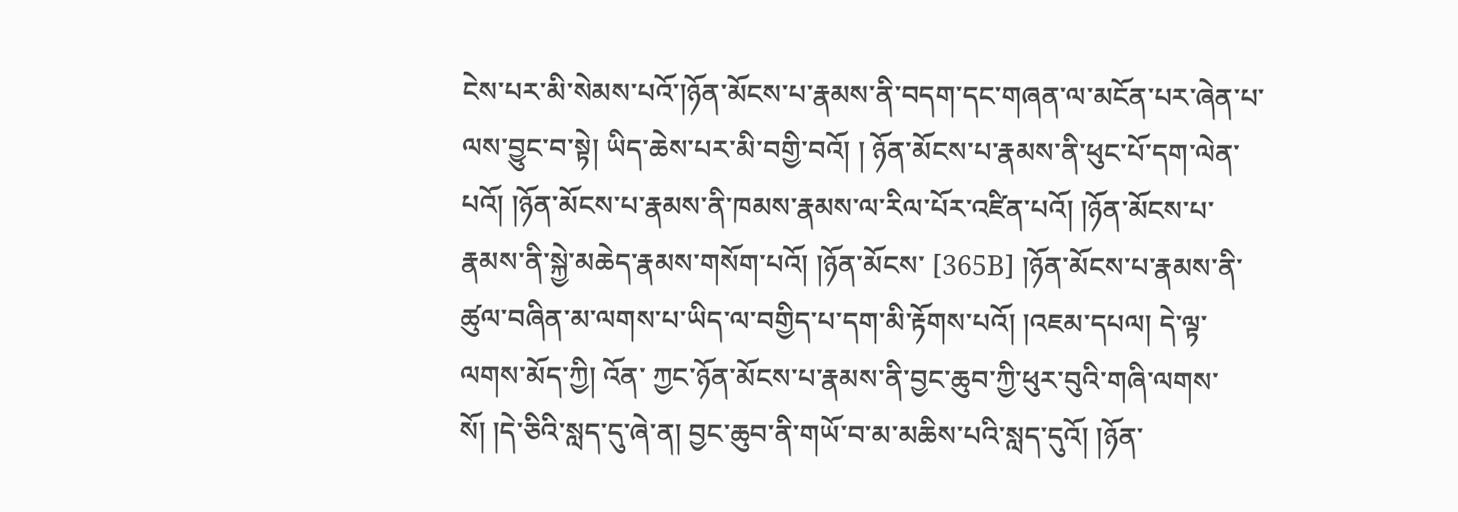ངེས་པར་མི་སེམས་པའོ་།ཉོན་མོངས་པ་རྣམས་ནི་བདག་དང་གཞན་ལ་མངོན་པར་ཞེན་པ་ལས་བྱུང་བ་སྟེ། ཡིད་ཆེས་པར་མི་བགྱི་བའོ། ། ཉོན་མོངས་པ་རྣམས་ནི་ཕུང་པོ་དག་ལེན་པའོ། །ཉོན་མོངས་པ་རྣམས་ནི་ཁམས་རྣམས་ལ་རིལ་པོར་འཛིན་པའོ། །ཉོན་མོངས་པ་རྣམས་ནི་སྐྱེ་མཆེད་རྣམས་གསོག་པའོ། །ཉོན་མོངས་ [365B] །ཉོན་མོངས་པ་རྣམས་ནི་ཚུལ་བཞིན་མ་ལགས་པ་ཡིད་ལ་བགྱིད་པ་དག་མི་རྟོགས་པའོ། །འཇམ་དཔལ། དེ་ལྟ་ལགས་མོད་ཀྱི། འོན་ ཀྱང་ཉོན་མོངས་པ་རྣམས་ནི་བྱང་ཆུབ་ཀྱི་ཕུར་བུའི་གཞི་ལགས་སོ། །དེ་ཅིའི་སླད་དུ་ཞེ་ན། བྱང་ཆུབ་ནི་གཡོ་བ་མ་མཆིས་པའི་སླད་དུའོ། །ཉོན་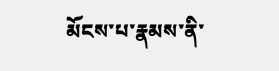མོངས་པ་རྣམས་ནི་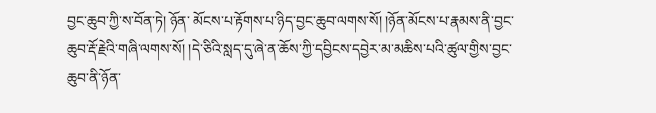བྱང་ཆུབ་ཀྱི་ས་བོན་ཏེ། ཉོན་ མོངས་པ་རྟོགས་པ་ཉིད་བྱང་ཆུབ་ལགས་སོ། །ཉོན་མོངས་པ་རྣམས་ནི་བྱང་ཆུབ་རྡོ་རྗེའི་གཞི་ལགས་སོ། །དེ་ཅིའི་སླད་དུ་ཞེ་ན་ཆོས་ཀྱི་དབྱིངས་དབྱེར་མ་མཆིས་པའི་ཚུལ་གྱིས་བྱང་ཆུབ་ནི་ཉོན་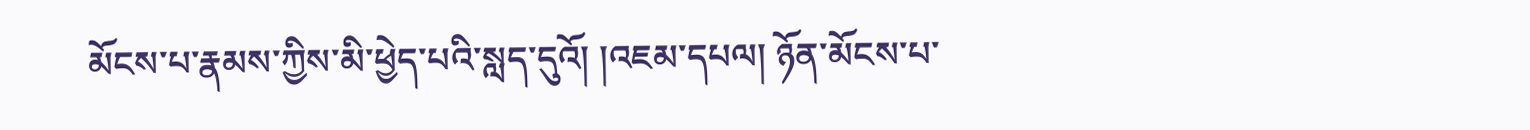མོངས་པ་རྣམས་ཀྱིས་མི་ཕྱེད་པའི་སླད་དུའོ། །འཇམ་དཔལ། ཉོན་མོངས་པ་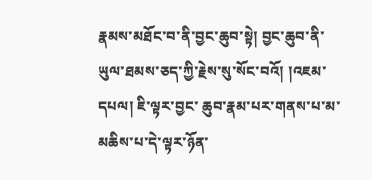རྣམས་མཐོང་བ་ནི་བྱང་ཆུབ་སྟེ། བྱང་ཆུབ་ནི་ཡུལ་ཐམས་ཅད་ཀྱི་རྗེས་སུ་སོང་བའོ། །འཇམ་དཔལ། ཇི་ལྟར་བྱང་ ཆུབ་རྣམ་པར་གནས་པ་མ་མཆིས་པ་དེ་ལྟར་ཉོན་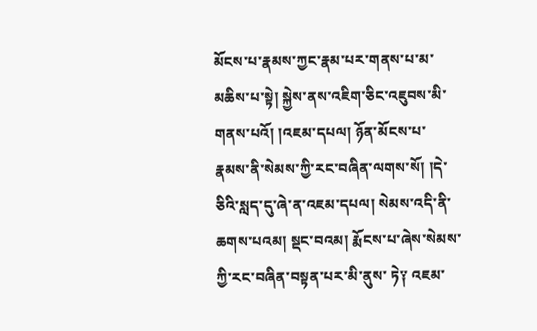མོངས་པ་རྣམས་ཀྱང་རྣམ་པར་གནས་པ་མ་མཆིས་པ་སྟེ། སྐྱེས་ནས་འཇིག་ཅིང་འཇུབས་མི་གནས་པའོ། །འཇམ་དཔལ། ཉོན་མོངས་པ་ རྣམས་ནི་སེམས་ཀྱི་རང་བཞིན་ལགས་སོ། །དེ་ཅིའི་སླད་དུ་ཞེ་ན་འཇམ་དཔལ། སེམས་འདི་ནི་ཆགས་པའམ། སྡང་བའམ། རྨོངས་པ་ཞེས་སེམས་ཀྱི་རང་བཞིན་བསྟན་པར་མི་ནུས་ ཏེ༑ འཇམ་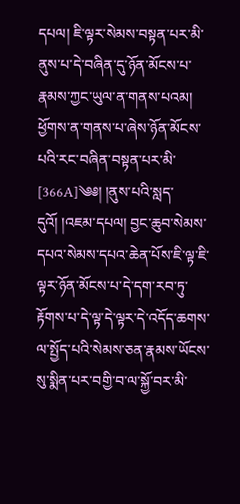དཔལ། ཇི་ལྟར་སེམས་བསྟན་པར་མི་ནུས་པ་དེ་བཞིན་དུ་ཉོན་མོངས་པ་རྣམས་ཀྱང་ཡུལ་ན་གནས་པའམ། ཕྱོགས་ན་གནས་པ་ཞེས་ཉོན་མོངས་པའི་རང་བཞིན་བསྟན་པར་མི་ [366A]༄༅། །ནུས་པའི་སླད་དུའོ། །འཇམ་དཔལ། བྱང་ཆུབ་སེམས་དཔའ་སེམས་དཔའ་ཆེན་པོས་ཇི་ལྟ་ཇི་ལྟར་ཉོན་མོངས་པ་དེ་དག་རབ་ཏུ་རྟོགས་པ་དེ་ལྟ་དེ་ལྟར་དེ་འདོད་ཆགས་ ལ་སྤྱོད་པའི་སེམས་ཅན་རྣམས་ཡོངས་སུ་སྨིན་པར་བགྱི་བ་ལ་སྐྱོ་བར་མི་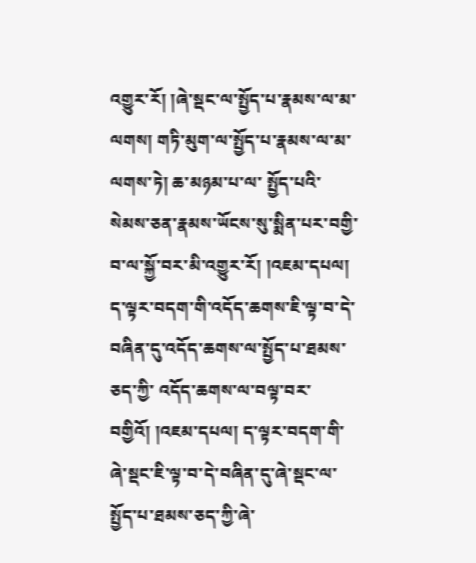འགྱུར་རོ། །ཞེ་སྡང་ལ་སྤྱོད་པ་རྣམས་ལ་མ་ལགས། གཏི་མུག་ལ་སྤྱོད་པ་རྣམས་ལ་མ་ལགས་ཏེ། ཆ་མཉམ་པ་ལ་ སྤྱོད་པའི་སེམས་ཅན་རྣམས་ཡོངས་སུ་སྨིན་པར་བགྱི་བ་ལ་སྐྱོ་བར་མི་འགྱུར་རོ། །འཇམ་དཔལ། ད་ལྟར་བདག་གི་འདོད་ཆགས་ཇི་ལྟ་བ་དེ་བཞིན་དུ་འདོད་ཆགས་ལ་སྤྱོད་པ་ཐམས་ཅད་ཀྱི་ འདོད་ཆགས་ལ་བལྟ་བར་བགྱིའོ། །འཇམ་དཔལ། ད་ལྟར་བདག་གི་ཞེ་སྡང་ཇི་ལྟ་བ་དེ་བཞིན་དུ་ཞེ་སྡང་ལ་སྤྱོད་པ་ཐམས་ཅད་ཀྱི་ཞེ་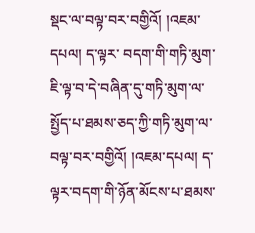སྡང་ལ་བལྟ་བར་བགྱིའོ། །འཇམ་དཔལ། ད་ལྟར་ བདག་གི་གཏི་མུག་ཇི་ལྟ་བ་དེ་བཞིན་དུ་གཏི་མུག་ལ་སྤྱོད་པ་ཐམས་ཅད་ཀྱི་གཏི་མུག་ལ་བལྟ་བར་བགྱིའོ། །འཇམ་དཔལ། ད་ལྟར་བདག་གི་ཉོན་མོངས་པ་ཐམས་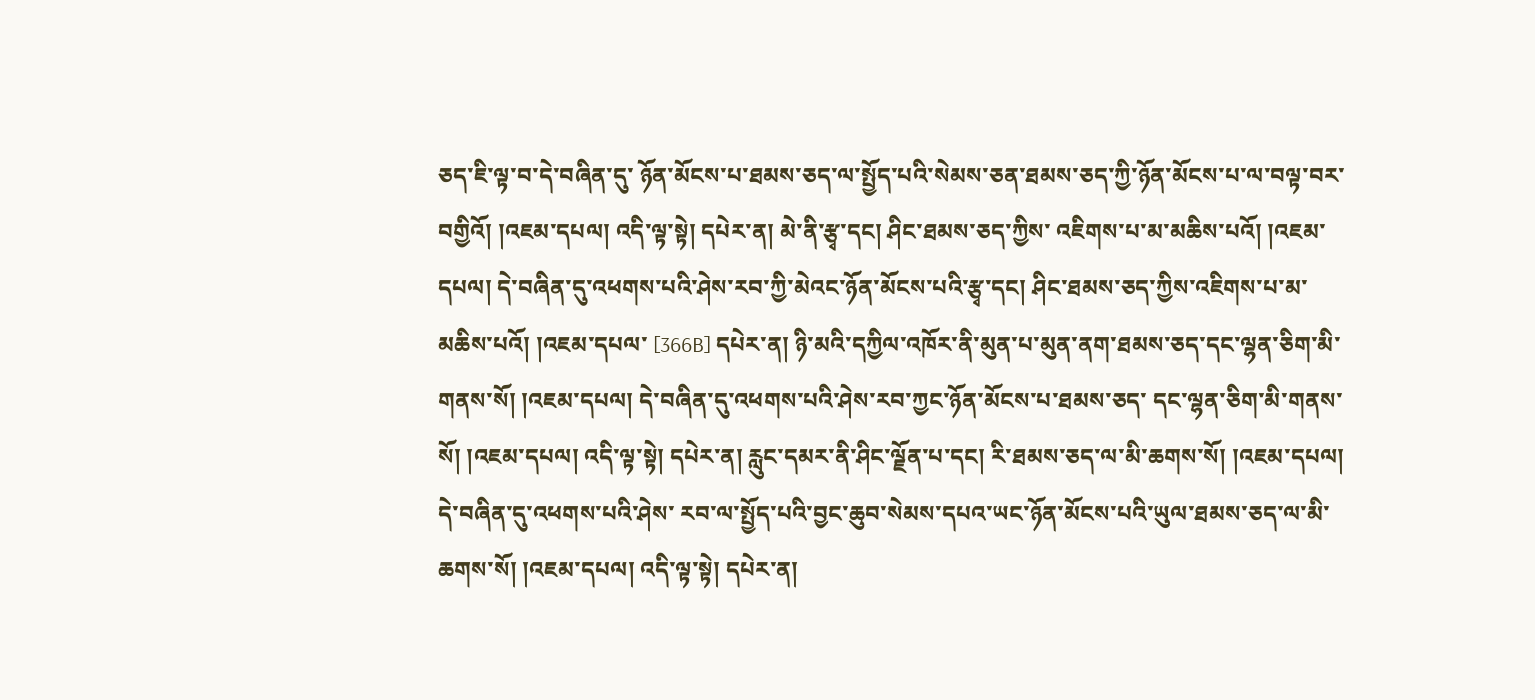ཅད་ཇི་ལྟ་བ་དེ་བཞིན་དུ་ ཉོན་མོངས་པ་ཐམས་ཅད་ལ་སྤྱོད་པའི་སེམས་ཅན་ཐམས་ཅད་ཀྱི་ཉོན་མོངས་པ་ལ་བལྟ་བར་བགྱིའོ། །འཇམ་དཔལ། འདི་ལྟ་སྟེ། དཔེར་ན། མེ་ནི་རྩྭ་དང། ཤིང་ཐམས་ཅད་ཀྱིས་ འཇིགས་པ་མ་མཆིས་པའོ། །འཇམ་དཔལ། དེ་བཞིན་དུ་འཕགས་པའི་ཤེས་རབ་ཀྱི་མེའང་ཉོན་མོངས་པའི་རྩྭ་དང། ཤིང་ཐམས་ཅད་ཀྱིས་འཇིགས་པ་མ་མཆིས་པའོ། །འཇམ་དཔལ་ [366B] དཔེར་ན། ཉི་མའི་དཀྱིལ་འཁོར་ནི་མུན་པ་མུན་ནག་ཐམས་ཅད་དང་ལྷན་ཅིག་མི་གནས་སོ། །འཇམ་དཔལ། དེ་བཞིན་དུ་འཕགས་པའི་ཤེས་རབ་ཀྱང་ཉོན་མོངས་པ་ཐམས་ཅད་ དང་ལྷན་ཅིག་མི་གནས་སོ། །འཇམ་དཔལ། འདི་ལྟ་སྟེ། དཔེར་ན། རླུང་དམར་ནི་ཤིང་ལྗོན་པ་དང། རི་ཐམས་ཅད་ལ་མི་ཆགས་སོ། །འཇམ་དཔལ། དེ་བཞིན་དུ་འཕགས་པའི་ཤེས་ རབ་ལ་སྤྱོད་པའི་བྱང་ཆུབ་སེམས་དཔའ་ཡང་ཉོན་མོངས་པའི་ཡུལ་ཐམས་ཅད་ལ་མི་ཆགས་སོ། །འཇམ་དཔལ། འདི་ལྟ་སྟེ། དཔེར་ན།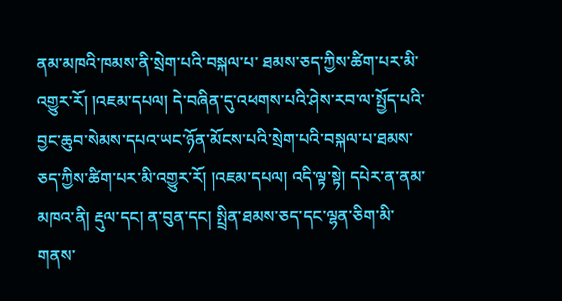ནམ་མཁའི་ཁམས་ནི་སྲེག་པའི་བསྐལ་པ་ ཐམས་ཅད་ཀྱིས་ཚིག་པར་མི་འགྱུར་རོ། །འཇམ་དཔལ། དེ་བཞིན་དུ་འཕགས་པའི་ཤེས་རབ་ལ་སྤྱོད་པའི་བྱང་ཆུབ་སེམས་དཔའ་ཡང་ཉོན་མོངས་པའི་སྲེག་པའི་བསྐལ་པ་ཐམས་ ཅད་ཀྱིས་ཚིག་པར་མི་འགྱུར་རོ། །འཇམ་དཔལ། འདི་ལྟ་སྟེ། དཔེར་ན་ནམ་མཁའ་ནི། རྡུལ་དང། ན་བུན་དང། སྤྲིན་ཐམས་ཅད་དང་ལྷན་ཅིག་མི་གནས་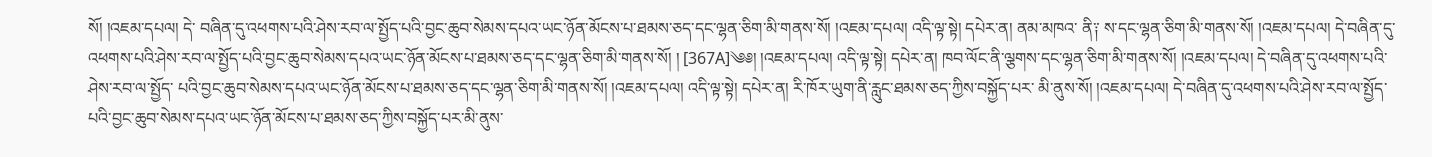སོ། །འཇམ་དཔལ། དེ་ བཞིན་དུ་འཕགས་པའི་ཤེས་རབ་ལ་སྤྱོད་པའི་བྱང་ཆུབ་སེམས་དཔའ་ཡང་ཉོན་མོངས་པ་ཐམས་ཅད་དང་ལྷན་ཅིག་མི་གནས་སོ། །འཇམ་དཔལ། འདི་ལྟ་སྟེ། དཔེར་ན། ནམ་མཁའ་ ནི༑ ས་དང་ལྷན་ཅིག་མི་གནས་སོ། །འཇམ་དཔལ། དེ་བཞིན་དུ་འཕགས་པའི་ཤེས་རབ་ལ་སྤྱོད་པའི་བྱང་ཆུབ་སེམས་དཔའ་ཡང་ཉོན་མོངས་པ་ཐམས་ཅད་དང་ལྷན་ཅིག་མི་གནས་སོ། ། [367A]༄༅། །འཇམ་དཔལ། འདི་ལྟ་སྟེ། དཔེར་ན། ཁབ་ལོང་ནི་ལྕགས་དང་ལྷན་ཅིག་མི་གནས་སོ། །འཇམ་དཔལ། དེ་བཞིན་དུ་འཕགས་པའི་ཤེས་རབ་ལ་སྤྱོད་ པའི་བྱང་ཆུབ་སེམས་དཔའ་ཡང་ཉོན་མོངས་པ་ཐམས་ཅད་དང་ལྷན་ཅིག་མི་གནས་སོ། །འཇམ་དཔལ། འདི་ལྟ་སྟེ། དཔེར་ན། རི་ཁོར་ཡུག་ནི་རླུང་ཐམས་ཅད་ཀྱིས་བསྐྱོད་པར་ མི་ནུས་སོ། །འཇམ་དཔལ། དེ་བཞིན་དུ་འཕགས་པའི་ཤེས་རབ་ལ་སྤྱོད་པའི་བྱང་ཆུབ་སེམས་དཔའ་ཡང་ཉོན་མོངས་པ་ཐམས་ཅད་ཀྱིས་བསྐྱོད་པར་མི་ནུས་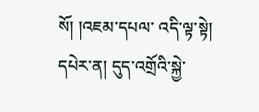སོ། །འཇམ་དཔལ་ འདི་ལྟ་སྟེ། དཔེར་ན། དུད་འགྲོའི་སྐྱེ་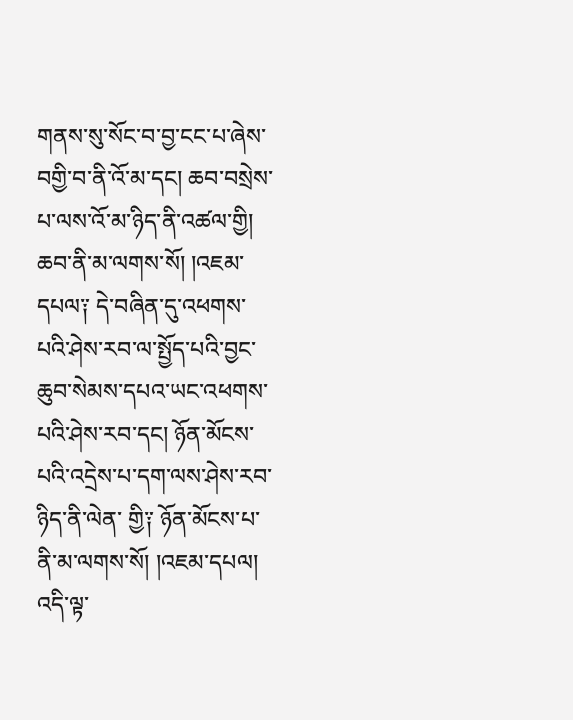གནས་སུ་སོང་བ་བྱ་ངང་པ་ཞེས་བགྱི་བ་ནི་འོ་མ་དང། ཆབ་བསྲེས་པ་ལས་འོ་མ་ཉིད་ནི་འཚལ་གྱི། ཆབ་ནི་མ་ལགས་སོ། །འཇམ་ དཔལ༑ དེ་བཞིན་དུ་འཕགས་པའི་ཤེས་རབ་ལ་སྤྱོད་པའི་བྱང་ཆུབ་སེམས་དཔའ་ཡང་འཕགས་པའི་ཤེས་རབ་དང། ཉོན་མོངས་པའི་འདྲེས་པ་དག་ལས་ཤེས་རབ་ཉིད་ནི་ལེན་ གྱི༑ ཉོན་མོངས་པ་ནི་མ་ལགས་སོ། །འཇམ་དཔལ། འདི་ལྟ་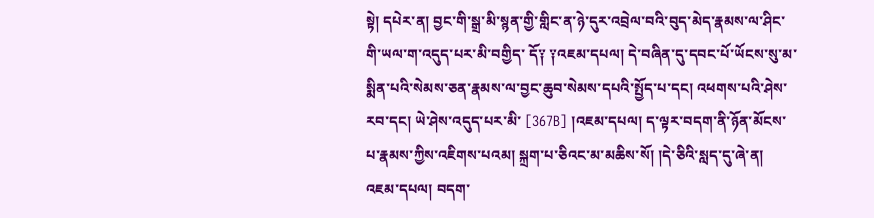སྟེ། དཔེར་ན། བྱང་གི་སྒྲ་མི་སྙན་གྱི་གླིང་ན་ཉེ་དུར་འབྲེལ་བའི་བུད་མེད་རྣམས་ལ་ཤིང་གི་ཡལ་ག་འདུད་པར་མི་བགྱིད་ དོ༑ ༑འཇམ་དཔལ། དེ་བཞིན་དུ་དབང་པོ་ཡོངས་སུ་མ་སྨིན་པའི་སེམས་ཅན་རྣམས་ལ་བྱང་ཆུབ་སེམས་དཔའི་སྤྱོད་པ་དང། འཕགས་པའི་ཤེས་རབ་དང། ཡེ་ཤེས་འདུད་པར་མི་ [367B] །འཇམ་དཔལ། ད་ལྟར་བདག་ནི་ཉོན་མོངས་པ་རྣམས་ཀྱིས་འཇིགས་པའམ། སྐྲག་པ་ཅིའང་མ་མཆིས་སོ། །དེ་ཅིའི་སླད་དུ་ཞེ་ན། འཇམ་དཔལ། བདག་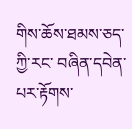གིས་ཆོས་ཐམས་ཅད་ཀྱི་རང་ བཞིན་དབེན་པར་རྟོགས་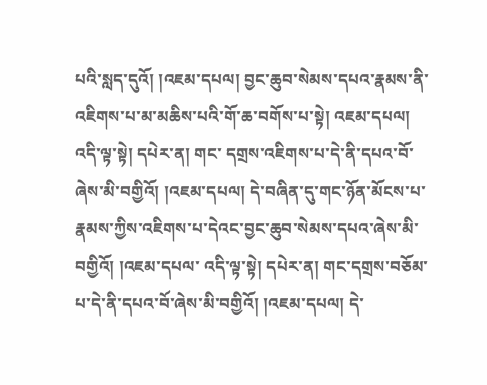པའི་སླད་དུའོ། །འཇམ་དཔལ། བྱང་ཆུབ་སེམས་དཔའ་རྣམས་ནི་འཇིགས་པ་མ་མཆིས་པའི་གོ་ཆ་བགོས་པ་སྟེ། འཇམ་དཔལ། འདི་ལྟ་སྟེ། དཔེར་ན། གང་ དགྲས་འཇིགས་པ་དེ་ནི་དཔའ་བོ་ཞེས་མི་བགྱིའོ། །འཇམ་དཔལ། དེ་བཞིན་དུ་གང་ཉོན་མོངས་པ་རྣམས་ཀྱིས་འཇིགས་པ་དེའང་བྱང་ཆུབ་སེམས་དཔའ་ཞེས་མི་བགྱིའོ། །འཇམ་དཔལ་ འདི་ལྟ་སྟེ། དཔེར་ན། གང་དགྲས་བཅོམ་པ་དེ་ནི་དཔའ་བོ་ཞེས་མི་བགྱིའོ། །འཇམ་དཔལ། དེ་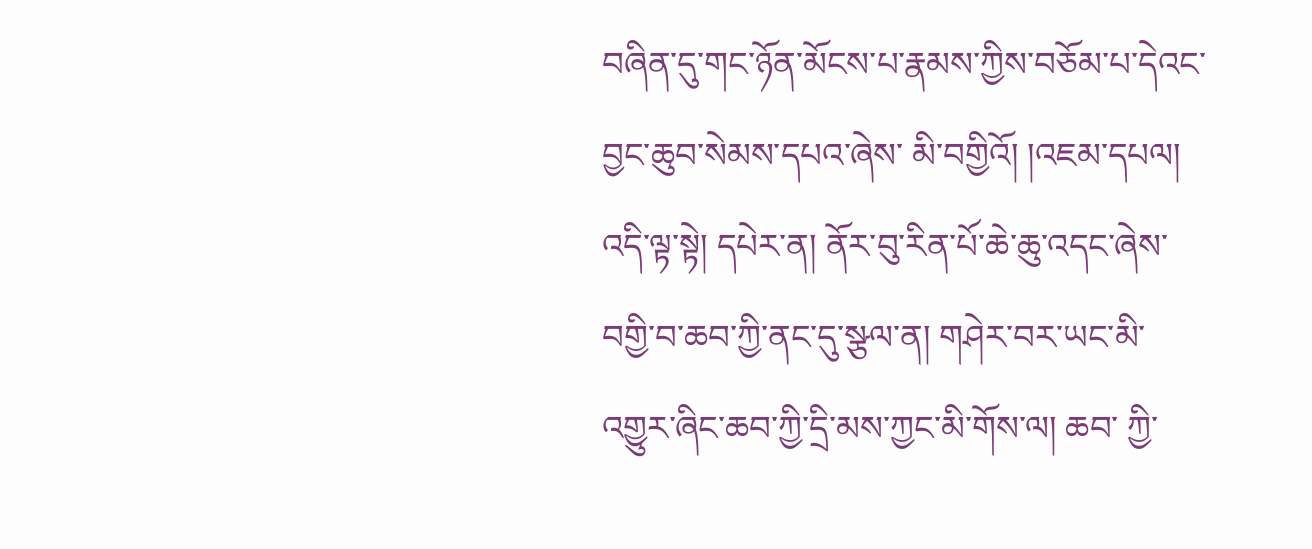བཞིན་དུ་གང་ཉོན་མོངས་པ་རྣམས་ཀྱིས་བཅོམ་པ་དེའང་བྱང་ཆུབ་སེམས་དཔའ་ཞེས་ མི་བགྱིའོ། །འཇམ་དཔལ། འདི་ལྟ་སྟེ། དཔེར་ན། ནོར་བུ་རིན་པོ་ཆེ་ཆུ་འདང་ཞེས་བགྱི་བ་ཆབ་ཀྱི་ནང་དུ་སྩལ་ན། གཤེར་བར་ཡང་མི་འགྱུར་ཞིང་ཆབ་ཀྱི་དྲི་མས་ཀྱང་མི་གོས་ལ། ཆབ་ ཀྱི་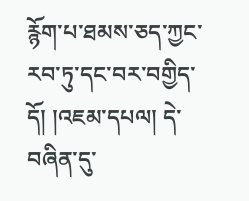རྙོག་པ་ཐམས་ཅད་ཀྱང་རབ་ཏུ་དང་བར་བགྱིད་དོ། །འཇམ་དཔལ། དེ་བཞིན་དུ་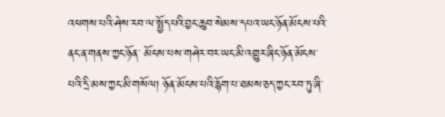འཕགས་པའི་ཤེས་རབ་ལ་སྤྱོད་པའི་བྱང་ཆུབ་སེམས་དཔའ་ཡང་ཉོན་མོངས་པའི་ནང་ན་གནས་ཀྱང་ཉོན་ མོངས་པས་གཤེར་བར་ཡང་མི་འགྱུར་ཞིང་ཉོན་མོངས་པའི་དྲི་མས་ཀྱང་མི་གསོལ། ཉོན་མོངས་པའི་རྙོག་པ་ཐམས་ཅད་ཀྱང་རབ་ཏུ་ཞི་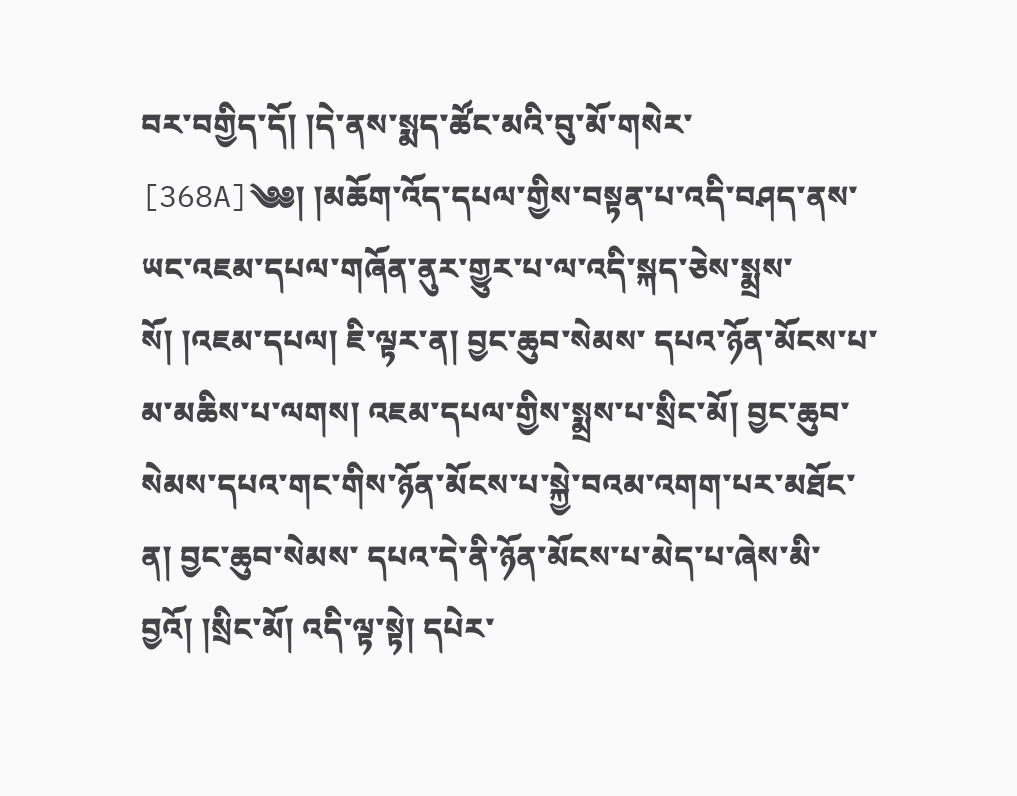བར་བགྱིད་དོ། །དེ་ནས་སྨད་ཚོང་མའི་བུ་མོ་གསེར་ [368A]༄༅། །མཆོག་འོད་དཔལ་གྱིས་བསྟན་པ་འདི་བཤད་ནས་ཡང་འཇམ་དཔལ་གཞོན་ནུར་གྱུར་པ་ལ་འདི་སྐད་ཅེས་སྨྲས་སོ། །འཇམ་དཔལ། ཇི་ལྟར་ན། བྱང་ཆུབ་སེམས་ དཔའ་ཉོན་མོངས་པ་མ་མཆིས་པ་ལགས། འཇམ་དཔལ་གྱིས་སྨྲས་པ་སྲིང་མོ། བྱང་ཆུབ་སེམས་དཔའ་གང་གིས་ཉོན་མོངས་པ་སྐྱེ་བའམ་འགག་པར་མཐོང་ན། བྱང་ཆུབ་སེམས་ དཔའ་དེ་ནི་ཉོན་མོངས་པ་མེད་པ་ཞེས་མི་བྱའོ། །སྲིང་མོ། འདི་ལྟ་སྟེ། དཔེར་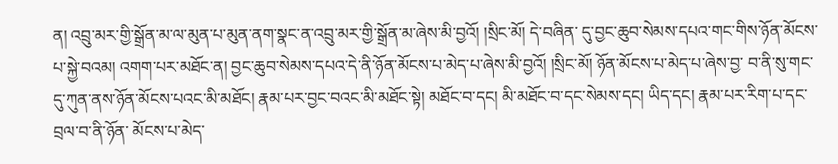ན། འབྲུ་མར་གྱི་སྒྲོན་མ་ལ་མུན་པ་མུན་ནག་སྣང་ན་འབྲུ་མར་གྱི་སྒྲོན་མ་ཞེས་མི་བྱའོ། །སྲིང་མོ། དེ་བཞིན་ དུ་བྱང་ཆུབ་སེམས་དཔའ་གང་གིས་ཉོན་མོངས་པ་སྐྱེ་བའམ། འགག་པར་མཐོང་ན། བྱང་ཆུབ་སེམས་དཔའ་དེ་ནི་ཉོན་མོངས་པ་མེད་པ་ཞེས་མི་བྱའོ། །སྲིང་མོ། ཉོན་མོངས་པ་མེད་པ་ཞེས་བྱ་ བ་ནི་སུ་གང་དུ་ཀུན་ནས་ཉོན་མོངས་པའང་མི་མཐོང། རྣམ་པར་བྱང་བའང་མི་མཐོང་སྟེ། མཐོང་བ་དང། མི་མཐོང་བ་དང་སེམས་དང། ཡིད་དང། རྣམ་པར་རིག་པ་དང་བྲལ་བ་ནི་ཉོན་ མོངས་པ་མེད་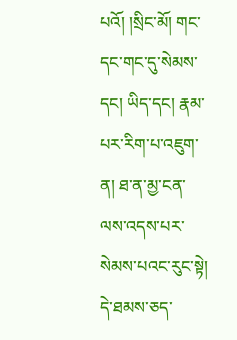པའོ། །སྲིང་མོ། གང་དང་གང་དུ་སེམས་དང། ཡིད་དང། རྣམ་པར་རིག་པ་འཇུག་ན། ཐ་ན་མྱ་ངན་ལས་འདས་པར་སེམས་པའང་རུང་སྟེ། དེ་ཐམས་ཅད་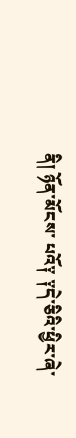ནི། ཉོན་མོངས་ པའོ༑ ༑དེ་ཅིའི་ཕྱིར་ཞེ་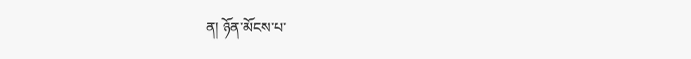ན། ཉོན་མོངས་པ་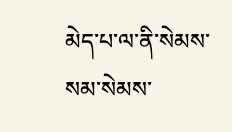མེད་པ་ལ་ནི་སེམས་སམ་སེམས་